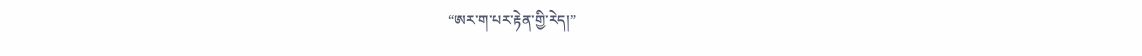“ཨར་ག་པར་རྟེན་གྱི་རེད།”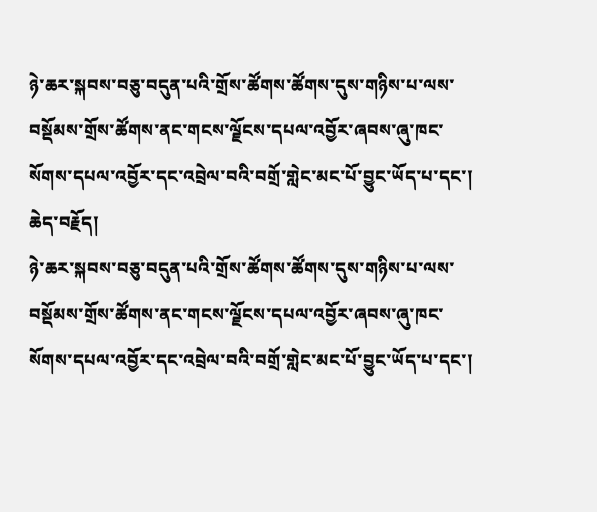ཉེ་ཆར་སྐབས་བཅུ་བདུན་པའི་གྲོས་ཚོགས་ཚོགས་དུས་གཉིས་པ་ལས་བསྡོམས་གྲོས་ཚོགས་ནང་གངས་ལྗོངས་དཔལ་འབྱོར་ཞབས་ཞུ་ཁང་སོགས་དཔལ་འབྱོར་དང་འབྲེལ་བའི་བགྲོ་གླེང་མང་པོ་བྱུང་ཡོད་པ་དང་།
ཆེད་བརྗོད།
ཉེ་ཆར་སྐབས་བཅུ་བདུན་པའི་གྲོས་ཚོགས་ཚོགས་དུས་གཉིས་པ་ལས་བསྡོམས་གྲོས་ཚོགས་ནང་གངས་ལྗོངས་དཔལ་འབྱོར་ཞབས་ཞུ་ཁང་སོགས་དཔལ་འབྱོར་དང་འབྲེལ་བའི་བགྲོ་གླེང་མང་པོ་བྱུང་ཡོད་པ་དང་།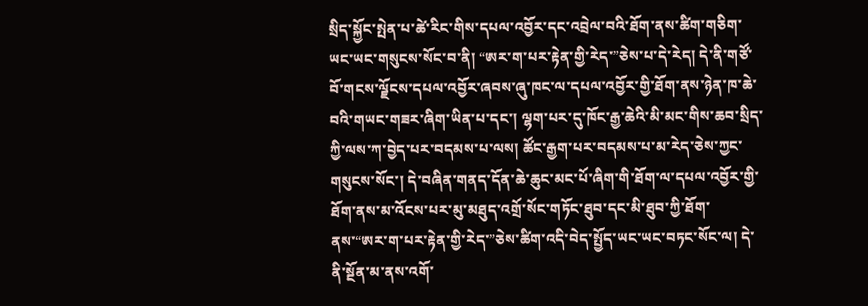སྲིད་སྐྱོང་སྤེན་པ་ཚེ་རིང་གིས་དཔལ་འབྱོར་དང་འབྲེལ་བའི་ཐོག་ནས་ཚིག་གཅིག་ཡང་ཡང་གསུངས་སོང་བ་ནི། “ཨར་ག་པར་རྟེན་གྱི་རེད་”ཅེས་པ་དེ་རེད། དེ་ནི་གཙོ་བོ་གངས་ལྗོངས་དཔལ་འབྱོར་ཞབས་ཞུ་ཁང་ལ་དཔལ་འབྱོར་གྱི་ཐོག་ནས་ཉེན་ཁ་ཆེ་བའི་གཡང་གཟར་ཞིག་ཡིན་པ་དང་། ལྷག་པར་དུ་ཁོང་རྒྱ་ཆེའི་མི་མང་གིས་ཆབ་སྲིད་ཀྱི་ལས་ཀ་བྱེད་པར་བདམས་པ་ལས། ཚོང་རྒྱག་པར་བདམས་པ་མ་རེད་ཅེས་ཀྱང་གསུངས་སོང་། དེ་བཞིན་གནད་དོན་ཆེ་ཆུང་མང་པོ་ཞིག་གི་ཐོག་ལ་དཔལ་འབྱོར་གྱི་ཐོག་ནས་མ་འོངས་པར་མུ་མཐུད་འགྲོ་སོང་གཏོང་ཐུབ་དང་མི་ཐུབ་ཀྱི་ཐོག་ནས་“ཨར་ག་པར་རྟེན་གྱི་རེད་”ཅེས་ཚིག་འདི་བེད་སྤྱོད་ཡང་ཡང་བཏང་སོང་ལ། དེ་ནི་སྔོན་མ་ནས་འགོ་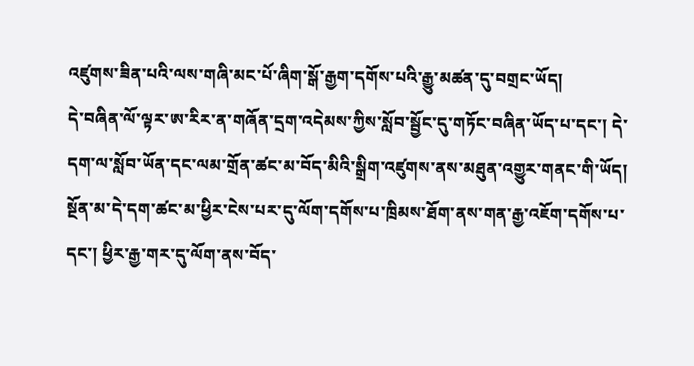འཛུགས་ཟིན་པའི་ལས་གཞི་མང་པོ་ཞིག་སྒོ་རྒྱག་དགོས་པའི་རྒྱུ་མཚན་དུ་བགྲང་ཡོད།
དེ་བཞིན་ལོ་ལྟར་ཨ་རིར་ན་གཞོན་དྲག་འདེམས་ཀྱིས་སློབ་སྦྱོང་དུ་གཏོང་བཞིན་ཡོད་པ་དང་། དེ་དག་ལ་སློབ་ཡོན་དང་ལམ་གྲོན་ཚང་མ་བོད་མིའི་སྒྲིག་འཛུགས་ནས་མཐུན་འགྱུར་གནང་གི་ཡོད། སྔོན་མ་དེ་དག་ཚང་མ་ཕྱིར་ངེས་པར་དུ་ལོག་དགོས་པ་ཁྲིམས་ཐོག་ནས་གན་རྒྱ་འཇོག་དགོས་པ་དང་། ཕྱིར་རྒྱ་གར་དུ་ལོག་ནས་བོད་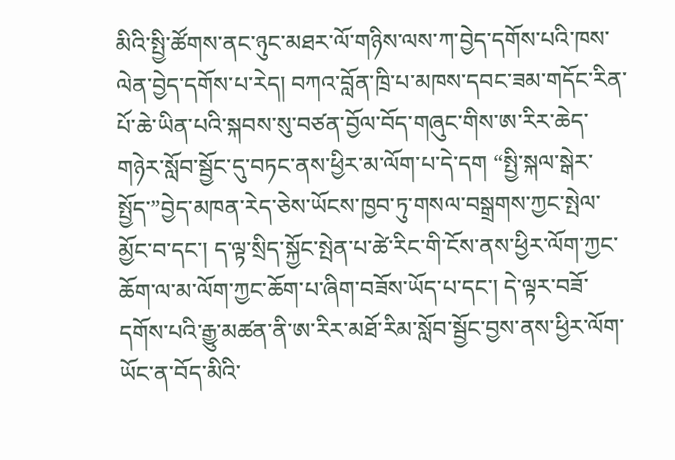མིའི་སྤྱི་ཚོགས་ནང་ཉུང་མཐར་ལོ་གཉིས་ལས་ཀ་བྱེད་དགོས་པའི་ཁས་ལེན་བྱེད་དགོས་པ་རེད། བཀའ་བློན་ཁྲི་པ་མཁས་དབང་ཟམ་གདོང་རིན་པོ་ཆེ་ཡིན་པའི་སྐབས་སུ་བཙན་བྱོལ་བོད་གཞུང་གིས་ཨ་རིར་ཆེད་གཉེར་སློབ་སྦྱོང་དུ་བཏང་ནས་ཕྱིར་མ་ལོག་པ་དེ་དག “སྤྱི་སྐལ་སྒེར་སྤྱོད་”བྱེད་མཁན་རེད་ཅེས་ཡོངས་ཁྱབ་ཏུ་གསལ་བསྒྲགས་ཀྱང་སྤེལ་མྱོང་བ་དང་། ད་ལྟ་སྲིད་སྐྱོང་སྤེན་པ་ཚེ་རིང་གི་ངོས་ནས་ཕྱིར་ལོག་ཀྱང་ཆོག་ལ་མ་ལོག་ཀྱང་ཆོག་པ་ཞིག་བཟོས་ཡོད་པ་དང་། དེ་ལྟར་བཟོ་དགོས་པའི་རྒྱུ་མཚན་ནི་ཨ་རིར་མཐོ་རིམ་སློབ་སྦྱོང་བྱས་ནས་ཕྱིར་ལོག་ཡོང་ན་བོད་མིའི་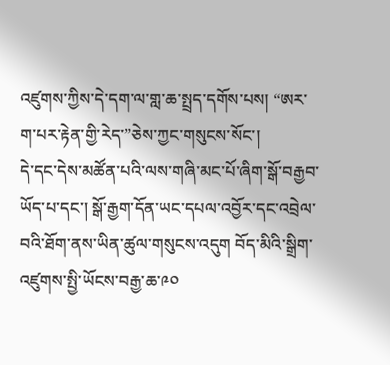འཛུགས་ཀྱིས་དེ་དག་ལ་གླ་ཆ་སྤྲད་དགོས་པས། “ཨར་ག་པར་རྟེན་གྱི་རེད་”ཅེས་ཀྱང་གསུངས་སོང་།
དེ་དང་དེས་མཚོན་པའི་ལས་གཞི་མང་པོ་ཞིག་སྒོ་བརྒྱབ་ཡོད་པ་དང་། སྒོ་རྒྱག་དོན་ཡང་དཔལ་འབྱོར་དང་འབྲེལ་བའི་ཐོག་ནས་ཡིན་ཚུལ་གསུངས་འདུག བོད་མིའི་སྒྲིག་འཛུགས་སྤྱི་ཡོངས་བརྒྱ་ཆ་༩༠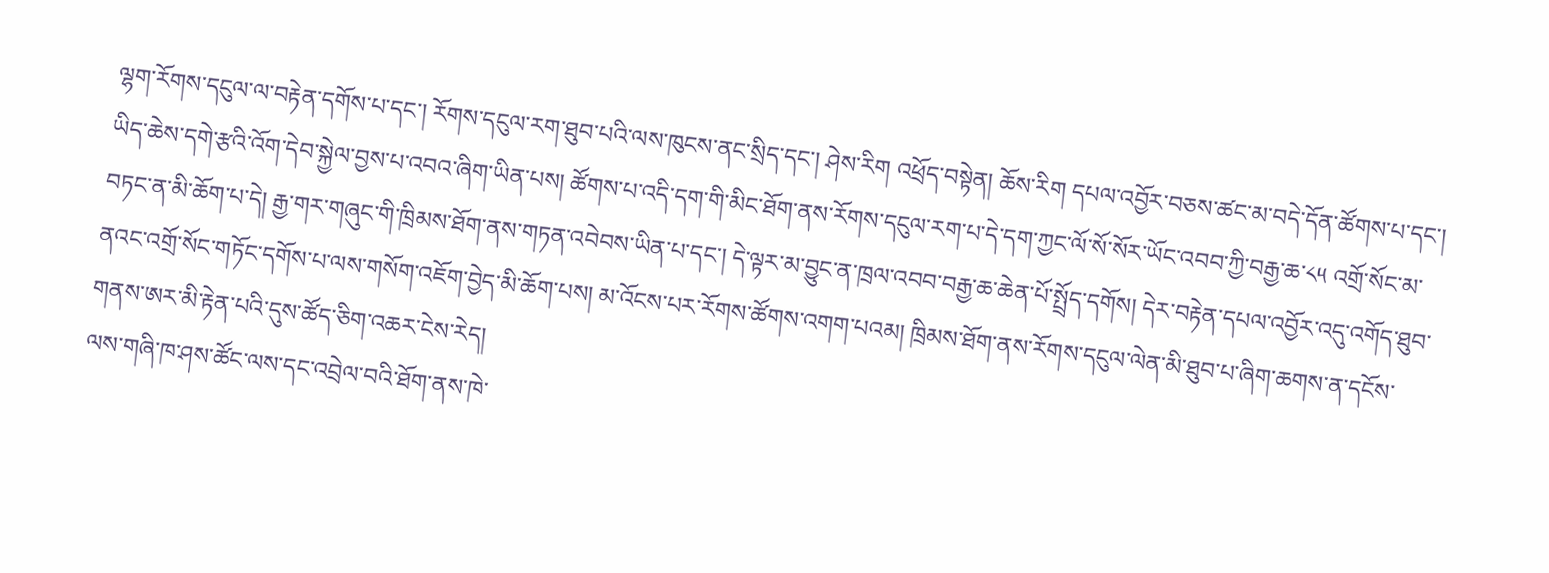ལྷག་རོགས་དངུལ་ལ་བརྟེན་དགོས་པ་དང་། རོགས་དངུལ་རག་ཐུབ་པའི་ལས་ཁུངས་ནང་སྲིད་དང་། ཤེས་རིག འཕྲོད་བསྟེན། ཆོས་རིག དཔལ་འབྱོར་བཅས་ཚང་མ་བདེ་དོན་ཚོགས་པ་དང་། ཡིད་ཆེས་དགེ་རྩའི་འོག་དེབ་སྐྱེལ་བྱས་པ་འབའ་ཞིག་ཡིན་པས། ཚོགས་པ་འདི་དག་གི་མིང་ཐོག་ནས་རོགས་དངུལ་རག་པ་དེ་དག་ཀྱང་ལོ་སོ་སོར་ཡོང་འབབ་ཀྱི་བརྒྱ་ཆ་༨༥ འགྲོ་སོང་མ་བཏང་ན་མི་ཆོག་པ་དེ། རྒྱ་གར་གཞུང་གི་ཁྲིམས་ཐོག་ནས་གཏན་འབེབས་ཡིན་པ་དང་། དེ་ལྟར་མ་བྱུང་ན་ཁྲལ་འབབ་བརྒྱ་ཆ་ཆེན་པོ་སྤྲོད་དགོས། དེར་བརྟེན་དཔལ་འབྱོར་འདུ་འགོད་ཐུབ་ནའང་འགྲོ་སོང་གཏོང་དགོས་པ་ལས་གསོག་འཇོག་བྱེད་མི་ཆོག་པས། མ་འོངས་པར་རོགས་ཚོགས་འགག་པའམ། ཁྲིམས་ཐོག་ནས་རོགས་དངུལ་ལེན་མི་ཐུབ་པ་ཞིག་ཆགས་ན་དངོས་གནས་ཨར་མི་རྟེན་པའི་དུས་ཚོད་ཅིག་འཆར་ངེས་རེད།
ལས་གཞི་ཁ་ཤས་ཚོང་ལས་དང་འབྲེལ་བའི་ཐོག་ནས་ཁེ་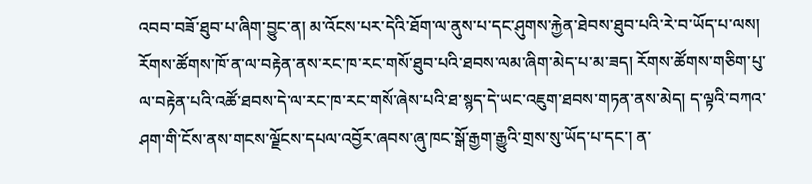འབབ་བཟོ་ཐུབ་པ་ཞིག་བྱུང་ན། མ་འོངས་པར་དེའི་ཐོག་ལ་ནུས་པ་དང་ཤུགས་རྐྱེན་ཐེབས་ཐུབ་པའི་རེ་བ་ཡོད་པ་ལས། རོགས་ཚོགས་ཁོ་ན་ལ་བརྟེན་ནས་རང་ཁ་རང་གསོ་ཐུབ་པའི་ཐབས་ལམ་ཞིག་མེད་པ་མ་ཟད། རོགས་ཚོགས་གཅིག་པུ་ལ་བརྟེན་པའི་འཚོ་ཐབས་དེ་ལ་རང་ཁ་རང་གསོ་ཞེས་པའི་ཐ་སྙད་དེ་ཡང་འཇུག་ཐབས་གཏན་ནས་མེད། ད་ལྟའི་བཀའ་ཤག་གི་ངོས་ནས་གངས་ལྗོངས་དཔལ་འབྱོར་ཞབས་ཞུ་ཁང་སྒོ་རྒྱག་རྒྱུའི་གྲས་སུ་ཡོད་པ་དང་། ན་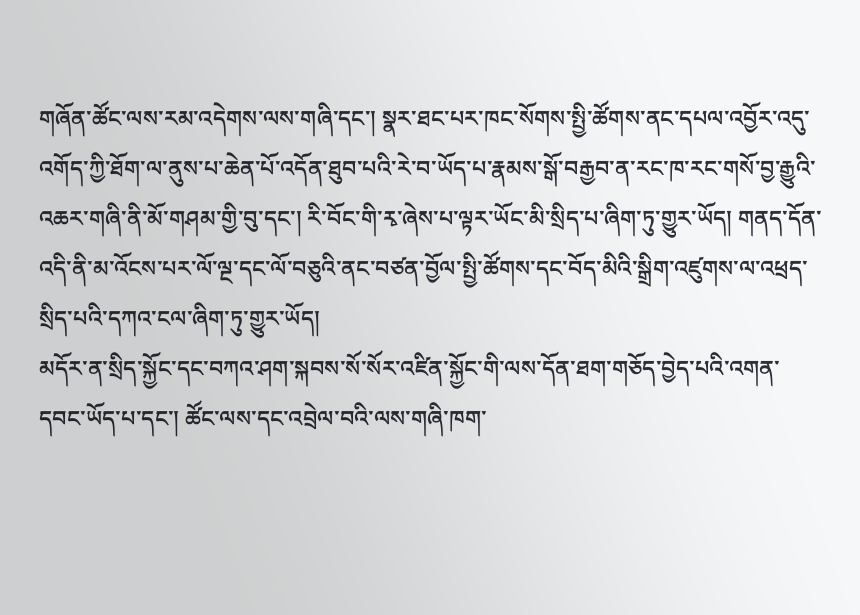གཞོན་ཚོང་ལས་རམ་འདེགས་ལས་གཞི་དང་། སྣར་ཐང་པར་ཁང་སོགས་སྤྱི་ཚོགས་ནང་དཔལ་འབྱོར་འདུ་འགོད་ཀྱི་ཐོག་ལ་ནུས་པ་ཆེན་པོ་འདོན་ཐུབ་པའི་རེ་བ་ཡོད་པ་རྣམས་སྒོ་བརྒྱབ་ན་རང་ཁ་རང་གསོ་བྱ་རྒྱུའི་འཆར་གཞི་ནི་མོ་གཤམ་གྱི་བུ་དང་། རི་བོང་གི་རྭ་ཞེས་པ་ལྟར་ཡོང་མི་སྲིད་པ་ཞིག་ཏུ་གྱུར་ཡོད། གནད་དོན་འདི་ནི་མ་འོངས་པར་ལོ་ལྔ་དང་ལོ་བཅུའི་ནང་བཙན་བྱོལ་སྤྱི་ཚོགས་དང་བོད་མིའི་སྒྲིག་འཛུགས་ལ་འཕྲད་སྲིད་པའི་དཀའ་ངལ་ཞིག་ཏུ་གྱུར་ཡོད།
མདོར་ན་སྲིད་སྐྱོང་དང་བཀའ་ཤག་སྐབས་སོ་སོར་འཛིན་སྐྱོང་གི་ལས་དོན་ཐག་གཅོད་བྱེད་པའི་འགན་དབང་ཡོད་པ་དང་། ཚོང་ལས་དང་འབྲེལ་བའི་ལས་གཞི་ཁག་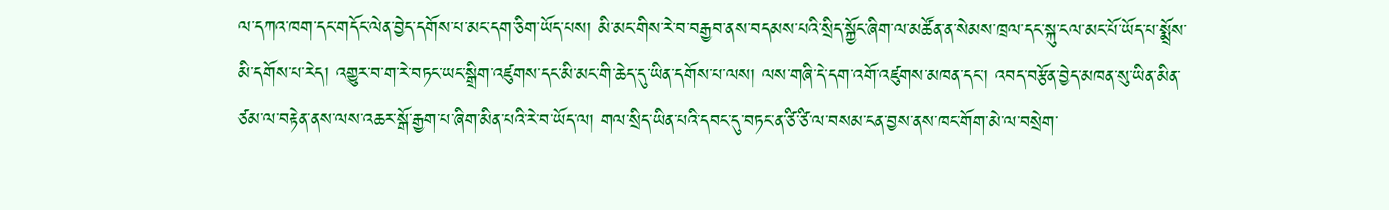ལ་དཀའ་ཁག་དང་གདོང་ལེན་བྱེད་དགོས་པ་མང་དག་ཅིག་ཡོད་པས། མི་མང་གིས་རེ་བ་བརྒྱབ་ནས་བདམས་པའི་སྲིད་སྐྱོང་ཞིག་ལ་མཚོན་ན་སེམས་ཁྲལ་དང་སྐུ་ངལ་མང་པོ་ཡོད་པ་སྨྲོས་མི་དགོས་པ་རེད། འགྱུར་བ་ག་རེ་བཏང་ཡང་སྒྲིག་འཛུགས་དང་མི་མང་གི་ཆེད་དུ་ཡིན་དགོས་པ་ལས། ལས་གཞི་དེ་དག་འགོ་འཛུགས་མཁན་དང་། འབད་བརྩོན་བྱེད་མཁན་སུ་ཡིན་མིན་ཙམ་ལ་བརྟེན་ནས་ལས་འཆར་སྒོ་རྒྱག་པ་ཞིག་མིན་པའི་རེ་བ་ཡོད་ལ། གལ་སྲིད་ཡིན་པའི་དབང་དུ་བཏང་ན་ཙི་ཙི་ལ་བསམ་ངན་བྱས་ནས་ཁང་གོག་མེ་ལ་བསྲེག་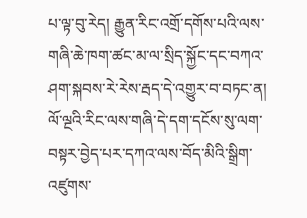པ་ལྟ་བུ་རེད། རྒྱུན་རིང་འགྲོ་དགོས་པའི་ལས་གཞི་ཆེ་ཁག་ཚང་མ་ལ་སྲིད་སྐྱོང་དང་བཀའ་ཤག་སྐབས་རེ་རེས་རྦད་དེ་འགྱུར་བ་བཏང་ན། ལོ་ལྔའི་རིང་ལས་གཞི་དེ་དག་དངོས་སུ་ལག་བསྟར་བྱེད་པར་དཀའ་ལས་བོད་མིའི་སྒྲིག་འཛུགས་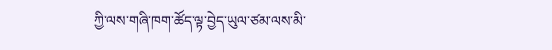ཀྱི་ལས་གཞི་ཁག་ཚོད་ལྟ་བྱེད་ཡུལ་ཙམ་ལས་མི་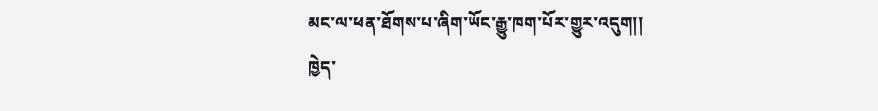མང་ལ་ཕན་ཐོགས་པ་ཞིག་ཡོང་རྒྱུ་ཁག་པོར་གྱུར་འདུག།།
ཁྱེད་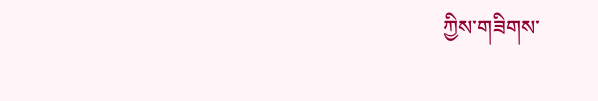ཀྱིས་གཟིགས་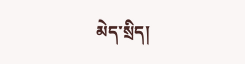མེད་སྲིད།